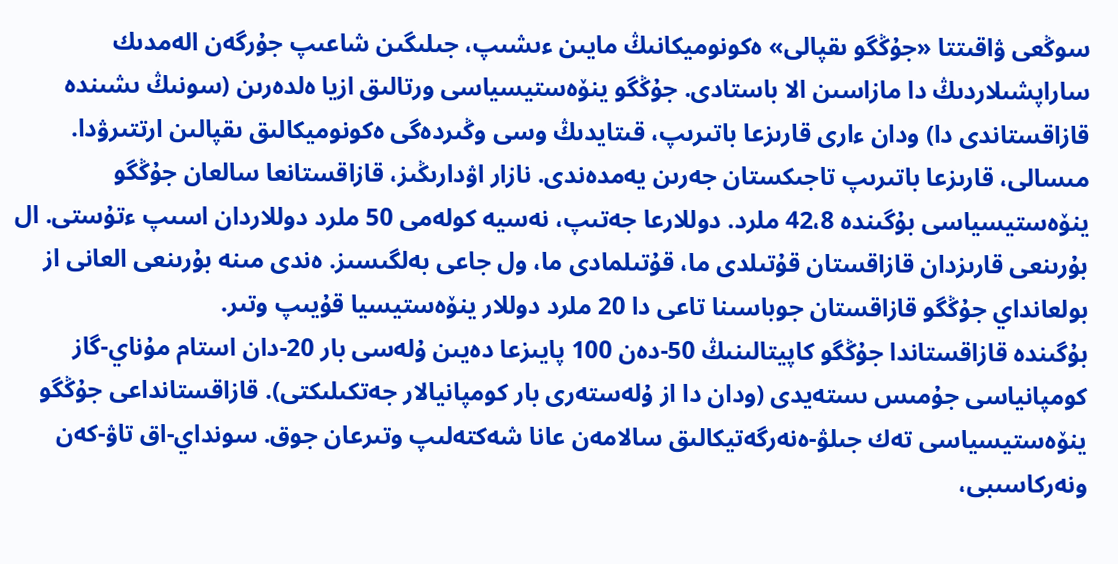سوڭعى ۋاقىتتا «جۇڭگو ىقپالى» ەكونوميكانىڭ مايىن ءىشىپ، جىلىگىن شاعىپ جۇرگەن الەمدىك ساراپشىلاردىڭ دا مازاسىن الا باستادى. جۇڭگو ينۆەستيسياسى ورتالىق ازيا ەلدەرىن (سونىڭ ىشىندە قازاقستاندى دا) ودان ءارى قارىزعا باتىرىپ، قىتايدىڭ وسى وڭىردەگى ەكونوميكالىق ىقپالىن ارتتىرۋدا. مىسالى، قارىزعا باتىرىپ تاجىكستان جەرىن يەمدەندى. نازار اۋدارىڭىز، قازاقستانعا سالعان جۇڭگو ينۆەستيسياسى بۇگىندە 42،8 ملرد. دوللارعا جەتىپ، نەسيە كولەمى 50 ملرد دوللاردان اسىپ ءتۇستى. ال بۇرىنعى قارىزدان قازاقستان قۇتىلدى ما، قۇتىلمادى ما، ول جاعى بەلگىسىز. ەندى مىنە بۇرىنعى العانى از بولعانداي جۇڭگو قازاقستان جوباسىنا تاعى دا 20 ملرد دوللار ينۆەستيسيا قۇيىپ وتىر.
بۇگىندە قازاقستاندا جۇڭگو كاپيتالىنىڭ 50-دەن 100 پايىزعا دەيىن ۇلەسى بار 20-دان استام مۇناي-گاز كومپانياسى جۇمىس ىستەيدى (ودان دا از ۇلەستەرى بار كومپانيالار جەتكىلىكتى). قازاقستانداعى جۇڭگو ينۆەستيسياسى تەك جىلۋ-ەنەرگەتيكالىق سالامەن عانا شەكتەلىپ وتىرعان جوق. سونداي-اق تاۋ-كەن ونەركاسىبى،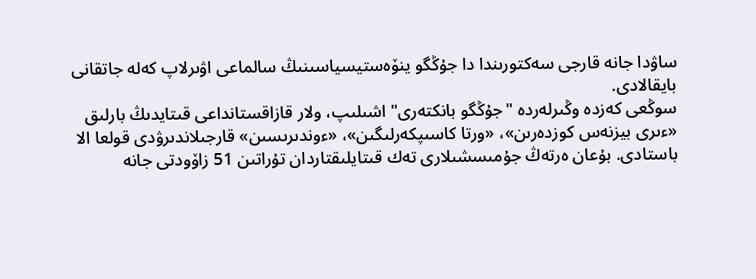ساۋدا جانە قارجى سەكتورىندا دا جۇڭگو ينۆەستيسياسىنىڭ سالماعى اۋىرلاپ كەلە جاتقانى بايقالادى.
سوڭعى كەزدە وڭىرلەردە "جۇڭگو بانكتەرى" اشىلىپ، ولار قازاقستانداعى قىتايدىڭ بارلىق «ءىرى بيزنەس كوزدەرىن»، «ورتا كاسىپكەرلىگىن»، «ءوندىرىسىن» قارجىلاندىرۋدى قولعا الا باستادى. بۇعان ەرتەڭ جۇمىسشىلارى تەك قىتايلىقتاردان تۇراتىن 51 زاۆودتى جانە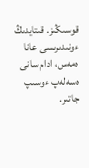قوسىڭىز. قىتايدىڭ ءونىدىرىسى عانا ەمەس، ادام سانى ەسەلەپ ءوسىپ جاتىر.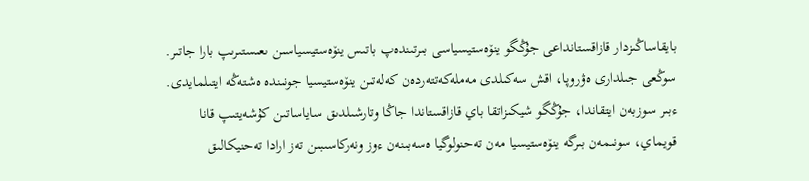بايقاساڭىزدار قازاقستانداعى جۇڭگو ينۆەستيسياسى بىرتىندەپ باتىس ينۆەستيسياسىن ىعىستىرىپ بارا جاتىر. سوڭعى جىلدارى ەۋروپا، اقش سەكىلدى مەملەكەتتەردەن كەلەتىن ينۆەستيسيا جونىندە ەشتەڭە ايتىلمايدى.
ءبىر سوزبەن ايتقاندا، جۇڭگو شيكىزاتقا باي قازاقستاندا جاڭا وتارشىلدىق ساياساتىن كۇشەيتىپ قانا قويماي، سونىمەن بىرگە ينۆەستيسيا مەن تەحنولوگيا ەسەبىنەن ءوز ونەركاسىبىن تەز ارادا تەحنيكالىق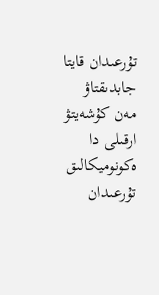تۇرعىدان قايتا جابدىقتاۋ مەن كۇشەيتۋ ارقىلى دا ەكونوميكالىق تۇرعىدان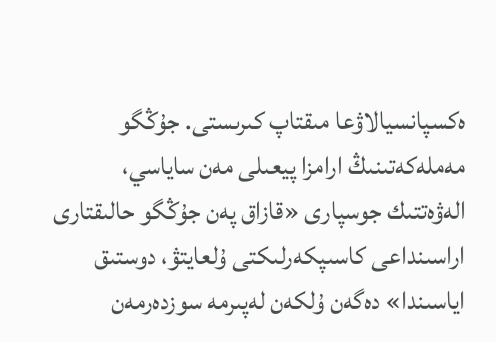ەكسپانسيالاۋعا مىقتاپ كىرىستى. جۇڭگو مەملەكەتىنىڭ ارامزا پيعىلى مەن ساياسي، الەۋەتتىك جوسپارى «قازاق پەن جۇڭگو حالىقتارى اراسىنداعى كاسىپكەرلىكتى ۇلعايتۋ، دوستىق اياسىندا» دەگەن ۇلكەن لەپىرمە سوزدەرمەن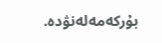بۇركەمەلەنۋدە.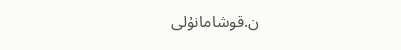ن.قوشامانۇلى